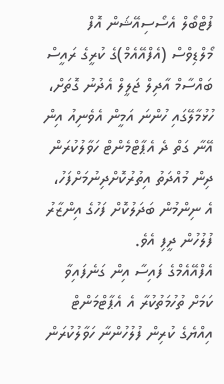ފުޓްބޯލް އެސޯސިއޭޝަން އޮފް މޯލްޑިވްސް (އެފްއޭއެމް)ގެ ކުރީގެ ރައީސް ބައްސާމް އާދިލް ޖަލީލް އެދުނު ގޮތަށް، ހުޅުމާލޭގައި ހުންނަ އަމީން އެވެނިއު އިން އޭނާ ގަތް ދެ އެޕާޓްމެންޓް ހަވާލުކުރަން ދިން މުއްދަތު އިތުރުކޮށްދިނުމަށްފަހު، އެ ނިންމުން ބަދަލުކޮށް ފަހުގެ އިންޒާރު ފުލުހުން ދީފި އެވެ.
އެފްއޭއެމްގެ ފައިސާ އިން ގަނެފައިވާ ކަމަށް ތުހުމަތުކުރާ އެ އެޕާޓްމަންޓް އިއްޔެގެ ކުރިން ފުލުހުންނާ ހަވާލުކުރަން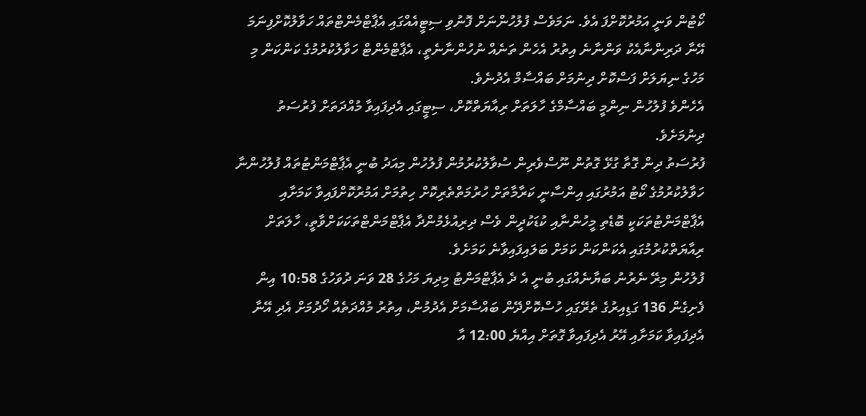ކޯޓުން ވަނީ އަމުރުކޮށްފަ އެވެ. ނަމަވެސް ފުލުހުންނަށް ފޮނުވި ސިޓީއެއްގައި އެޕާޓްމެންޓްތައް ހަވާލުކޮށްފިނަމަ އޭނާ ދަރިންނާއެކު ވަންނާނެ އިތުރު އެހެން ތަނެއް ނުހުންނާނެތީ، އެޕާޓްމެންޓް ހަވާލުކުރުމުގެ ކަންކަން މި މަހުގެ ނިޔަލަށް ފަސްކޮށް ދިނުމަށް ބައްސާމް އެދުނެވެ.
އެހެންވެ ފުލުހުން ނިންމީ ބައްސާމްގެ ހާލަތަށް ރިއާޔަތްކޮށް، ސިޓީގައި އެދިފައިވާ މުއްދަތަށް ފުރުސަތު ދިނުމަށެވެ.
ފުރުސަތު ދިން ގޮތާ ގުޅޭ ގޮތުން ނޫސްވެރިން ސުވާލުކުރުމުން ފުލުހުން މިއަދު ބުނީ އެޕާޓްމަންޓުތައް ފުލުހުންނާ ހަވާލުކުރުމުގެ ކޯޓު އަމުރުގައި އިންސާނީ ކަރާމާތަށް ހުރުމަތްތެރިކޮށް ހިތުމަށް އަމުރުކޮށްފައިވާ ކަމަށާއި އެޕާޓްމަންޓުތަކަކީ ބޮޑެތި މީހުންނާއި ކުޑަކުދީން ވެސް ދިރިއުޅެމުންދާ އެޕާޓްމަންޓްތަކަކަށްވާތީ، ހާލަތަށް ރިއާޔަތްކުރުމުގައި އެކަންކަން ކަމަށް ބަލައިފައިވާނެ ކަމަށެވެ.
ފުލުހުން މިރޭ ނެރުނު ބަޔާނެއްގައި ބުނީ އެ ދެ އެޕާޓްމަންޓު މިދިޔަ މަހުގެ 28 ވަނަ ދުވަހުގެ 10:58 އިން ފެށިގެން 136 ގަޑިއިރުގެ ތެރޭގައި ހުސްކޮށްދޭން ބައްސާމަށް އެދުމުން، އިތުރު މުއްދަތެއް ހޯދުމަށް އެދި އޭނާ އެދިފައިވާ ކަމަށާއި އޭރު އެދިފައިވާ ގޮތަށް އިއްޔެ 12:00 އާ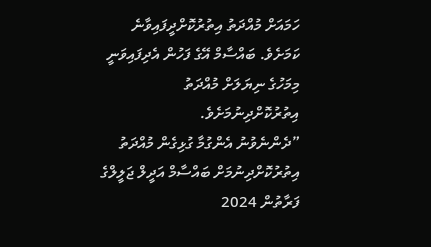ހަމައަށް މުއްދަތު އިތުރުކޮށްދީފައިވާނެ ކަމަށެވެ. ބައްސާމް އޭގެ ފަހުން އެދިފައިވަނީ މިމަހުގެ ނިޔަލަށް މުއްދަތު އިތުރުކޮށްދިނުމަށެވެ.
”ދެންނެވުނު އެންގުމާ ގުޅިގެން މުއްދަތު އިތުރުކޮށްދިނުމަށް ބައްސާމް އަދީލް ޖަލީލްގެ ފަރާތުން 2024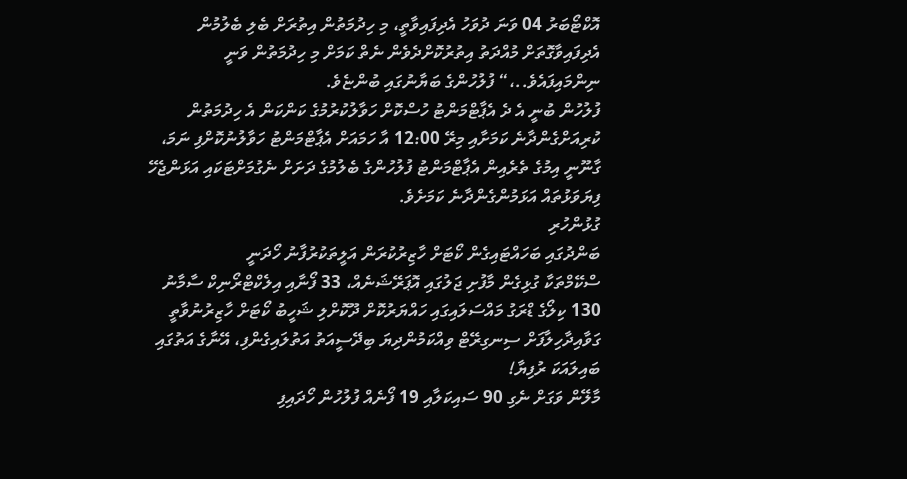އޮކްޓޯބަރު 04 ވަނަ ދުވަހު އެދިފައިވާތީ، މި ހިދުމަތުން އިތުރަށް ބެލި ބެލުމުން އެދިފައިވާގޮތަށް މުއްދަތު އިތުރުކޮށްދެވެން ނެތް ކަމަށް މި ހިދުމަތުން ވަނީ ނިންމައިފައެވެ..،“ ފުލުހުންގެ ބަޔާނުގައި ބުންޏެވެ.
ފުލުހުން ބުނީ އެ ދެ އެޕާޓްމަންޓު ހުސްކޮށް ހަވާލުކުރުމުގެ ކަންކަން އެ ހިދުމަތުން ކުރިއަށްގެންދާނެ ކަމަށާއި މިރޭ 12:00 އާ ހަމައަށް އެޕާޓްމަންޓު ހަވާލުނުކޮށްފި ނަމަ، ގާނޫނީ އިމުގެ ތެރެއިން އެޕާޓްމަންޓު ފުލުހުންގެ ބެލުމުގެ ދަށަށް ނެގުމަށްޓަކައި އަޅަންޖެހޭ ފިޔަވަޅުތައް އަޅަމުންގެންދާނެ ކަމަށެވެ.
ގުޅުންހުރި
ބަންދުގައި ބަހައްޓައިގެން ކޯޓަށް ހާޒިރުކުރަން އަލީތަކުރުފާނު ހޯދަނީ
ސްކޭމްތަކާ ގުޅިގެން މާފުށި ޖަލުގައި އޮޕަރޭޝަނެއް، 33 ފޯނާއި އިލެކްޓްރޯނިކް ސާމާނު
130 ކިލޯގެ ޑްރަގު މައްސަލައިގައި ހައްޔަރުކޮށް ދޫކޮށްލި ޝަހީބު ކޯޓަށް ހާޒިރުނުވާތީ
ގަވާއިދާހިލާފަށް ސިނގިރޭޓް ވިއްކަމުންދިޔަ ބިދޭސީއަތު އަތުލައިގެންފި، އޭނާގެ އަތުގައި ބައިލައަކަ ރުފިޔާ!
މާލޭން ވަގަށް ނެގި 90 ސައިކަލާއި 19 ފޯނެއް ފުލުހުން ހޯދައިފި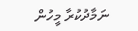ނަމާދުކުރާ މީހުން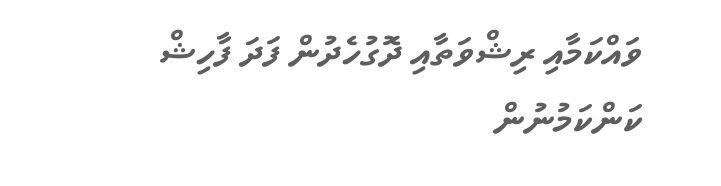ވައްކަމާއި ރިޝްވަތާއި ދޮގުހެދުން ފަދަ ފާހިޝް ކަންކަމުނުން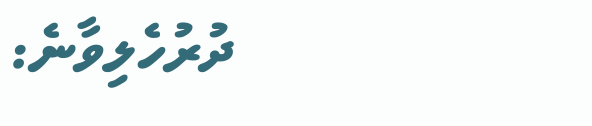ދުރުހެލިވާނެ: